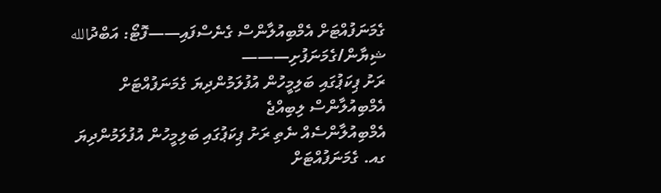ގެމަނަފުއްޓަށް އެމްބިއުލާންސް ގެނެސްފައި——ފޮޓޯ: އަބްދުالله ޝިޔާން/ގެމަނަފުށި———
ރަށު ޕިކަޕުގައި ބަލިމީހުން އުފުލަމުންދިޔަ ގެމަނަފުއްޓަށް އެމްބިއުލާންސް ލިބިއްޖެ
އެމްބިއުލާންސެއް ނެތި ރަށު ޕިކަޕުގައި ބަލިމީހުން އުފުލަމުންދިޔަ ގއ. ގެމަނަފުއްޓަށް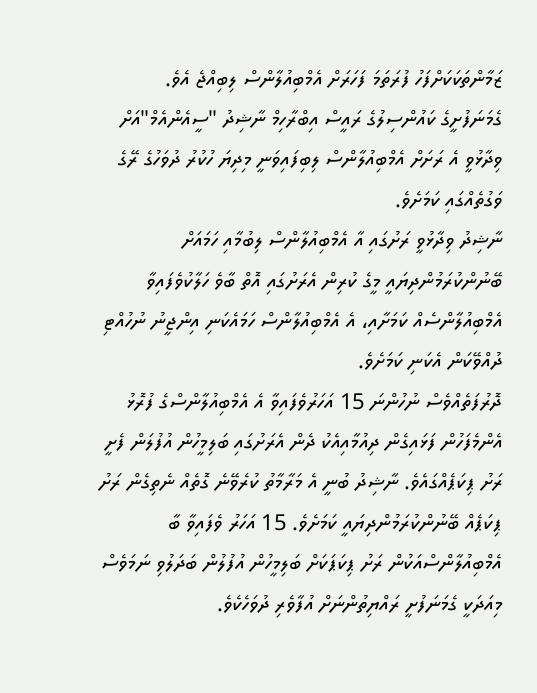ޒަމާންތަކަކަށްފަހު ފުރަތަމަ ފަހަރަށް އެމްބިއުލާންސް ލިބިއްޖެ އެވެ.
ގެމަނަފުށީގެ ކައުންސިލުގެ ރައީސް އިބްރާހިމް ނާޝިދު "ސީއެންއެމް"އަށް ވިދާޅުވީ އެ ރަށަށް އެމްބިއުލާންސް ލިބިފައިވަނީ މިދިޔަ ހުކުރު ދުވަހުގެ ރޭގެ ވަގުތެއްގައި ކަމަށެވެ.
ނާޝިދު ވިދާޅުވީ ރަށުގައި އާ އެމްބިއުލާންސް ލިބުމާއި ހަމައަށް ބޭނުންކުރަމުންދިޔައީ މީގެ ކުރިން އެރަށުގައި އޮތް ބާވެ ހަލާކުވެފައިވާ އެމްބިއުލާންސެއް ކަމަށާއި، އެ އެމްބިއުލާންސް ހަމައެކަނި އިންޖީނު ނުހުއްޓި ދުއްވޭކަން އެކަނި ކަމަށެވެ.
ދޮރުފަތެއްވެސް ނުހުންނަ 15 އަހަރުވެފައިވާ އެ އެމްބިއުލާންސްގެ ފުރޮޅު އެންމެފަހުން ފަޅައިގެން ދިއުމާއިއެކު ދެން އެރަށުގައި ބަލިމީހުން އުފުލަން ފެށީ ރަށު ޕިކަޕެއްގައެވެ. ނާޝިދު ބުނީ އެ މަރާމާތު ކުރެވޭނެ ގޮތެއް ނެތިގެން ރަށު ޕިކަޕެއް ބޭނުންކުރަމުންދިޔައީ ކަމަށެވެ. 15 އަހަރު ވެފައިވާ ބާ އެމްބިއުލާންސްއަކުން ރަށު ޕިކަޕަކަށް ބަލިމީހުން އުފުލުން ބަދަލުވި ނަމަވެސް މިއަދަކީ ގެމަނަފުށީ ރައްޔިތުންނަށް އުފާވެރި ދުވަހެކެވެ.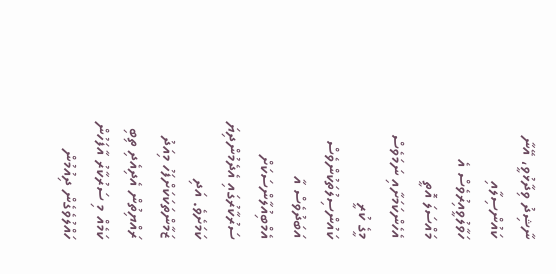ނާޝިދު ވިދާޅުވީ، އޭނާ ކައުންސިލާއި ހަވާލުވީއިރުވެސް އެ މައްސަލަ އޮތީ އެހެންކަމަށާއި ނަމަވެސް މީގެ ކުރީ ކައުންސިލުތަކުންވެސް އަބަދުވެސް އާ އެމްބިއުލާންސަކަށް ސަރުކާރުގައި އެދެމުންދިޔަ ކަމަށެވެ. އަދި ޒަމާންތަކަކަށްފަހު މިއަދު ރައްޔިތުން އެދިއެދި ތިބި ކަމެއް މި ސަރުކާރު އާފަހުން ހައްލުވެގެން ދިއުމުން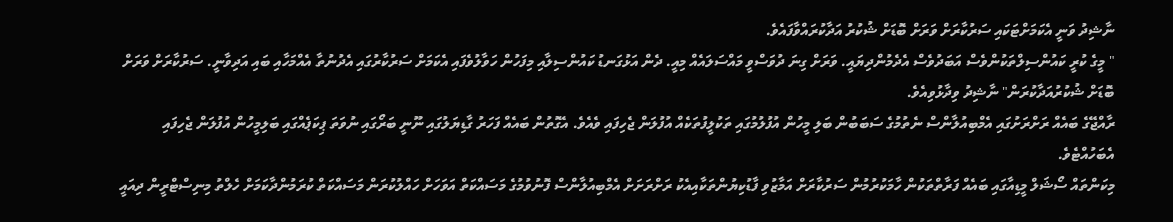ނާޝިދު ވަނީ އެކަމަށްޓަކައި ސަރުކާރަށް ވަރަށް ބޮޑަށް ޝުކުރު އަދާކުރައްވާފައެވެ.
" މީގެ ކުރީ ކައުންސިލްތަކުންވެސް އަބަދުވެސް އެދެމުންދިޔައީ. ވަރަށް ގިނަ ދުވަސްވީ މައްސަލައެއް މިއީ. ދެން އަޅުގަނޑު ކައުންސިލާއި މިފަހުން ހަވާލުވެފައި އެކަމަށް ސަރުކާރުގައި އެދުނުތާ އެއްމަހާއި ބައި އަދިވާނީ. ސަރުކާރަށް ވަރަށް ބޮޑަށް ޝުކުރުއަދާކުރަން" ނާޝިދު ވިދާޅުވިއެވެ.
ރާއްޖޭގެ ބައެއް ރަށްރަށުގައި އެމްބިއުލާންސް ނެތުމުގެ ސަބަބުން ބަލި މީހުން އުފުލުމުގައި ތަކުލީފުތަކެއް އުފުލަން ޖެހިފައި ވެއެވެ. އެގޮތުން ބައެއް ފަހަރު ގާޑިޔަލުގައި ނޫނީ ބަރޯގައި ނުވަތަ ޕިކަޕެއްގައި ބަލިމީހުން އުފުލަން ޖެހިފައި އެބަހުއްޓެވެ.
މިކަންތައް ސޯޝަލް މީޑިއާގައި ބައެއް ފަރާތްތަކުން ހާމަކުރުމުން ސަރުކާރަށް އަމާޒުވި ފާޑުކިޔުންތަކާއިއެކު ރަށްރަށަށް އެމްބިއުލާންސް ފޮނުވުމުގެ މަސައްކަތް އަވަހަށް ހައްލުކުރަން މަސައްކަތް ކުރަމުންދާކަމަށް ހެލްތު މިނިސްޓްރީން ދިއައީ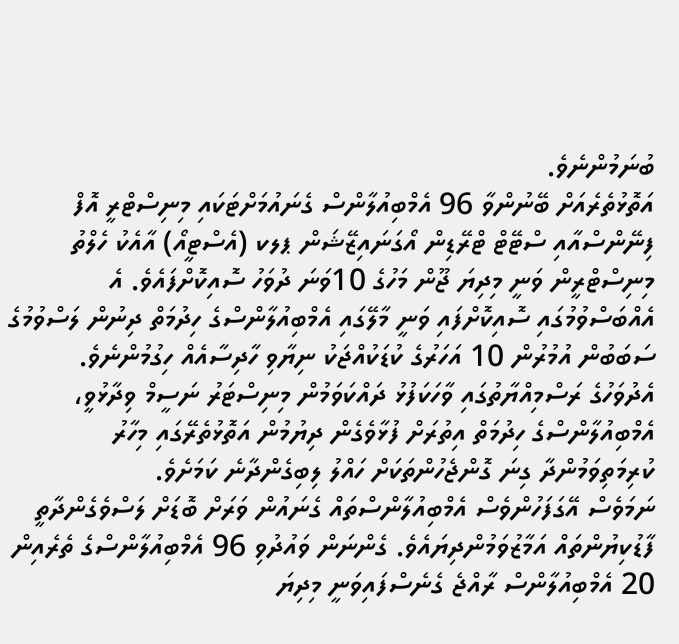ބުނަމުންނެވެ.
އަތޮޅުތެރެއަށް ބޭނުންވާ 96 އެމްބިއުލާންސް ގެނައުމަށްޓަކައި މިނިސްޓްރީ އޮފް ފިނޭންސްއާއި ސްޓޭޓް ޓްރޭޑިން އޯގަނައިޒޭޝަން ޕލކ (އެސްޓީއޯ) އާއެކު ހެލްތު މިނިސްޓްރީން ވަނީ މިދިޔަ ޖޫން މަހުގެ 10ވަނަ ދުވަހު ސޮއިކޮށްފައެވެ. އެ އެއްބަސްވުމުގައި ސޮއިކޮށްފައި ވަނީ މާލޭގައި އެމްބިއުލާންސްގެ ހިދުމަތް ދިނުން ލަސްވުމުގެ ސަބަބުން އުމުރުން 10 އަހަރުގެ ކުޑަކުއްޖަކު ނިޔާވި ހާދިސާއެއް ހިގުމުންނެވެ.
އެދުވަހުގެ ރަސްމިއްޔާތުގައި ވާހަކަފުޅު ދައްކަވަމުން މިނިސްޓަރު ނަސީމް ވިދާޅުވީ، އެމްބިއުލާންސްގެ ހިދުމަތް އިތުރަށް ފުޅާވެގެން ދިޔުމުން އަތޮޅުތެރޭގައި މިހާރު ކުރިމަތިވަމުންދާ ގިނަ ގޮންޖެހުންތަކަށް ހައްލު ލިބިގެންދާނެ ކަމަށެވެ.
ނަމަވެސް އޭގަފަހުންވެސް އެމްބިއުލާންސްތައް ގެނައުން ވަރަށް ބޮޑަށް ލަސްވެގެންދާތީ ފާޑުކިޔުންތައް އަމާޒުވަމުންދިޔައެވެ. ގެންނަން ވައުދުވި 96 އެމްބިއުލާންސްގެ ތެރެއިން 20 އެމްބިއުލާންސް ރާއްޖެ ގެނެސްފައިވަނީ މިދިޔަ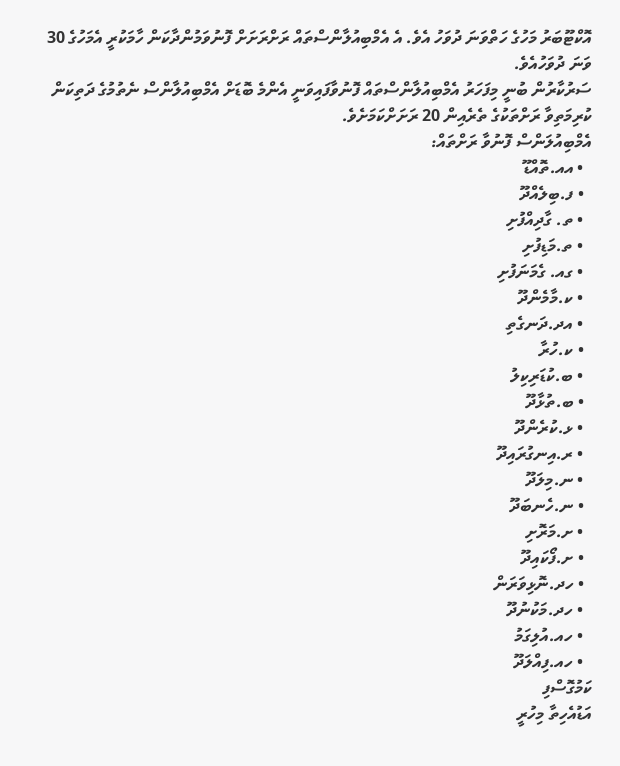އޮކްޓޫބަރު މަހުގެ ހަތްވަނަ ދުވަހު އެވެ. އެ އެމްބިއުލާންސްތައް ރަށްރަށަށް ފޮނުވަމުންދާކަން ހާމަކުރީ އެމަހުގެ 30 ވަނަ ދުވަހުއެވެ.
ސަރުކާރުން ބުނީ މިފަހަރު އެމްބިއުލާންސްތައް ފޮނުވާފައިވަނީ އެންމެ ބޮޑަށް އެމްބިއުލާންސް ނެތުމުގެ ދަތިކަން ކުރިމަތިވާ ރަށްތަކުގެ ތެރެއިން 20 ރަށަށްކަމަށެވެ.
އެމްބިއުލަންސް ފޮނުވާ ރަށްތައް:
  • އއ.ތޮއްޑޫ
  • ފ.ބިލެއްދޫ
  • ތ. ގާދިއްފުށި
  • ތ.މަޑިފުށި
  • ގއ. ގެމަނަފުށި
  • ކ.މާމެންދޫ
  • އދ.ދަނގެތި
  • ކ.ހުރާ
  • ބ.ކުޑަރިކިލު
  • ބ.ތުޅާދޫ
  • ޅ.ކުރެންދޫ
  • ރ.އިނގުރައިދޫ
  • ނ.މިލަދޫ
  • ނ.ހެނބަދޫ
  • ށ.މަރޮށި
  • ށ.ފޯކައިދޫ
  • ހދ.ނޮޅިވަރަން
  • ހދ.މަކުނުދޫ
  • ހއ.އުލިގަމު
  • ހއ.ފިއްލަދޫ
ކަމުގޮސްފި
އަޑުއެހިތާ މިހުރީ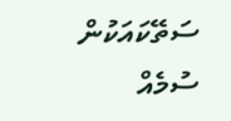ސަތޭކައަކުން ސުމެއް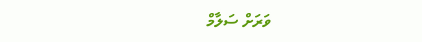ވަރަށް ސަލާމް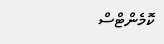ކޮމެންޓްސް